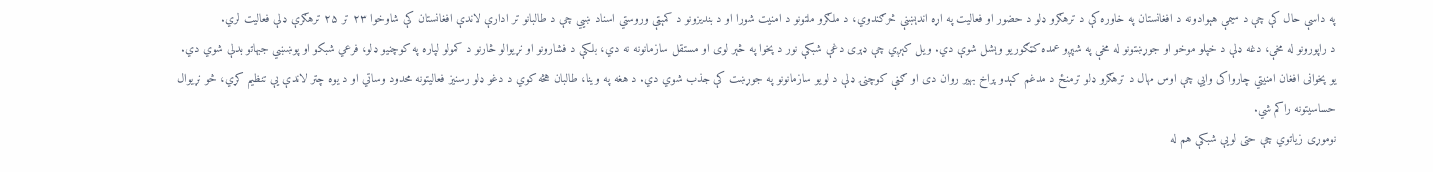په داسې حال کې چې د سیمې هېوادونه د افغانستان په خاوره کې د ترهګرو ډلو د حضور او فعالیت په اړه اندېښنې څرګندوي، د ملګرو ملتونو د امنیت شورا او د بندیزونو د کمېټې وروستي اسناد ښيي چې د طالبانو تر ادارې لاندې افغانستان کې شاوخوا ۲۳ تر ۲۵ ترهګرې ډلې فعالیت لري.
د راپورونو له مخې، دغه ډلې د خپلو موخو او جوړښتونو له مخې په شپږو عمده کټګوریو وېشل شوې دي. ویل کېږي چې ډېری دغې شبکې نور د پخوا په څېر لوی او مستقل سازمانونه نه دي، بلکې د فشارونو او نړیوالو څارنو د کمولو لپاره په کوچنیو ډلو، فرعي شبکو او پوښښي جبهاتو بدلې شوي دي.
یو پخوانی افغان امنیتي چارواکی وایي چې اوس مهال د ترهګرو ډلو ترمنځ د مدغم کېدو پراخ بهیر روان دی او ګڼې کوچنۍ ډلې د لویو سازمانونو په جوړښت کې جذب شوي دي. د هغه په وینا، طالبان هڅه کوي د دغو ډلو رسنیز فعالیتونه محدود وساتي او د یوه چتر لاندې یې تنظیم کړي، څو نړیوال حساسیتونه راکم شي.
نوموړی زیاتوي چې حتی لویې شبکې هم له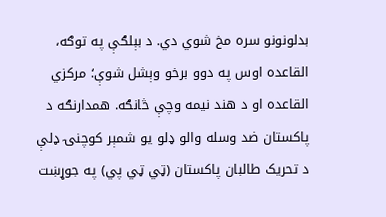بدلونونو سره مخ شوي دي. د بېلګې په توګه، القاعده اوس په دوو برخو وېشل شوې؛ مرکزي القاعده او د هند نیمه وچې څانګه. همدارنګه د پاکستان ضد وسله والو ډلو یو شمېر کوچنۍ ډلې د تحریک طالبان پاکستان (ټي ټي پي) په جوړښت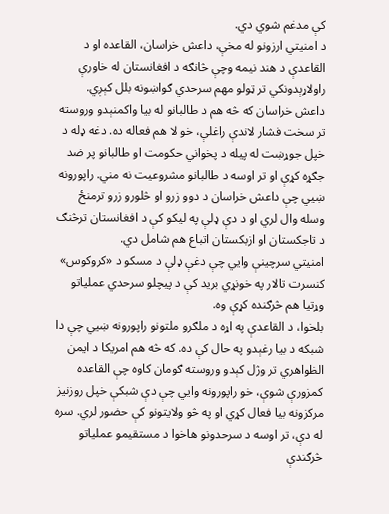کې مدغم شوي دي.
د امنیتي ارزونو له مخې، داعش خراسان، القاعده او د القاعدې د هند نیمه وچې څانګه د افغانستان له خاورې راولاړېدونکي تر ټولو مهم سرحدي ګواښونه بلل کېږي.
داعش خراسان که څه هم د طالبانو له بیا واکمنېدو وروسته تر سخت فشار لاندې راغلې، خو لا هم فعاله ده. دغه ډله د خپل جوړښت له پیله د پخواني حکومت او طالبانو پر ضد جګړه کړې او تر اوسه د طالبانو مشروعیت نه مني. راپورونه ښيي چې داعش خراسان د دوو زرو او څلورو زرو ترمنځ وسله وال لري او د دې ډلې په لیکو کې د افغانستان ترڅنګ د تاجکستان او ازبکستان اتباع هم شامل دي.
امنیتي سرچینې وایي چې دغې ډلې د مسکو د «کروکوس» کنسرت تالار په خونړي برید کې د پیچلو سرحدي عملیاتو وړتیا هم څرګنده کړې وه.
بلخوا، د القاعدې په اړه د ملګرو ملتونو راپورونه ښيي چې دا شبکه د بیا رغېدو په حال کې ده. که څه هم امریکا د ایمن الظواهري تر وژل کېدو وروسته ګومان کاوه چې القاعده کمزورې شوې، خو راپورونه وایي چې دې شبکې خپل روزنیز مرکزونه بیا فعال کړي او په څو ولایتونو کې حضور لري. سره له دې، تر اوسه د سرحدونو هاخوا د مستقیمو عملیاتو څرګندې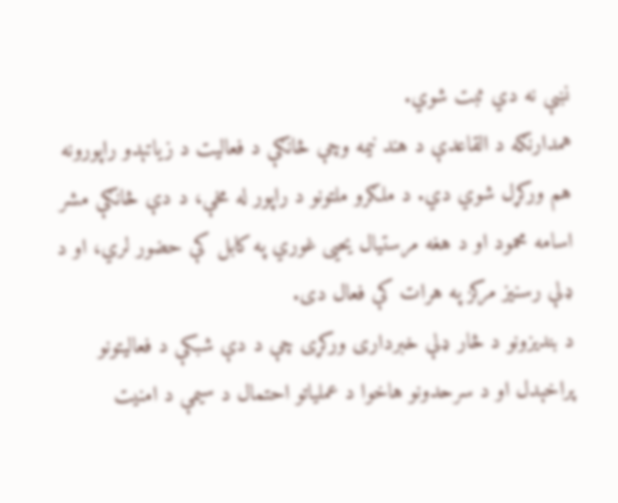نښې نه دي ثبت شوي.
همدارنګه د القاعدې د هند نیمه وچې څانګې د فعالیت د زیاتېدو راپورونه هم ورکړل شوي دي. د ملګرو ملتونو د راپور له مخې، د دې څانګې مشر اسامه محمود او د هغه مرستیال یحیی غوري په کابل کې حضور لري، او د ډلې رسنیز مرکز په هرات کې فعال دی.
د بندیزونو د څار ډلې خبرداری ورکړی چې د دې شبکې د فعالیتونو پراخېدل او د سرحدونو هاخوا د عملیاتو احتمال د سیمې د امنیت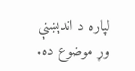لپاره د اندېښنې وړ موضوع ده.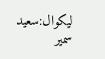لیکوال:سعید سمیر